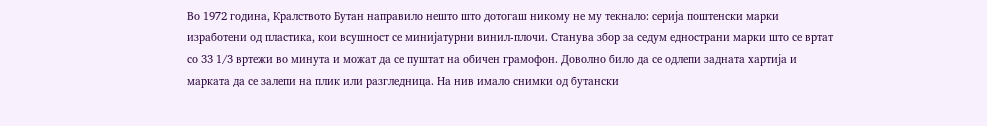Во 1972 година, Кралството Бутан направило нешто што дотогаш никому не му текнало: серија поштенски марки изработени од пластика, кои всушност се минијатурни винил-плочи. Станува збор за седум еднострани марки што се вртат со 33 1/3 вртежи во минута и можат да се пуштат на обичен грамофон. Доволно било да се одлепи задната хартија и марката да се залепи на плик или разгледница. На нив имало снимки од бутански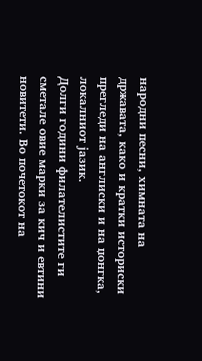народни песни, химната на државата, како и кратки историски прегледи на англиски и на џонгка, локалниот јазик.
Долги години филателистите ги сметале овие марки за кич и евтини новитети. Во почетокот на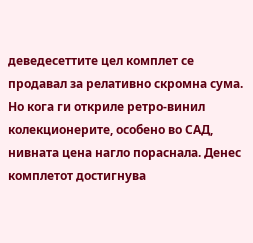деведесеттите цел комплет се продавал за релативно скромна сума. Но кога ги откриле ретро-винил колекционерите, особено во САД, нивната цена нагло пораснала. Денес комплетот достигнува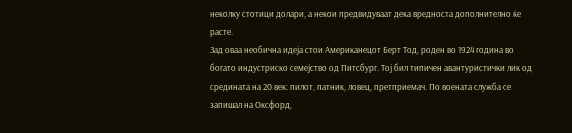неколку стотици долари, а некои предвидуваат дека вредноста дополнително ќе расте.
Зад оваа необична идеја стои Американецот Берт Тод, роден во 1924 година во богато индустриско семејство од Питсбург. Тој бил типичен авантуристички лик од средината на 20 век: пилот, патник, ловец, претприемач. По воената служба се запишал на Оксфорд,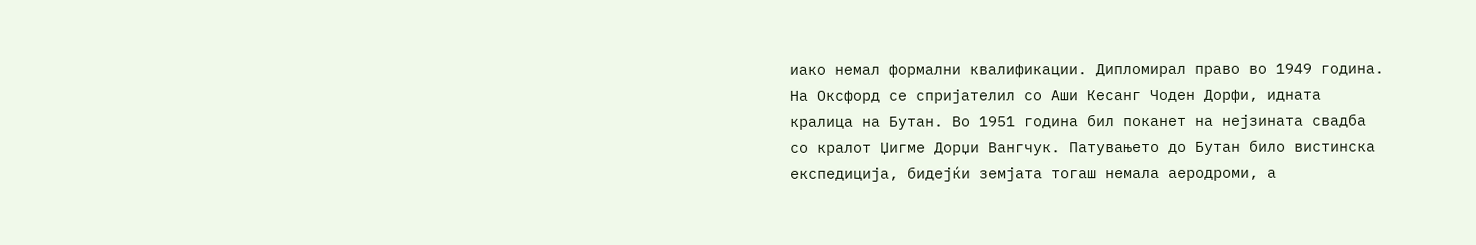иако немал формални квалификации. Дипломирал право во 1949 година.
На Оксфорд се спријателил со Аши Кесанг Чоден Дорфи, идната кралица на Бутан. Во 1951 година бил поканет на нејзината свадба со кралот Џигме Дорџи Вангчук. Патувањето до Бутан било вистинска експедиција, бидејќи земјата тогаш немала аеродроми, а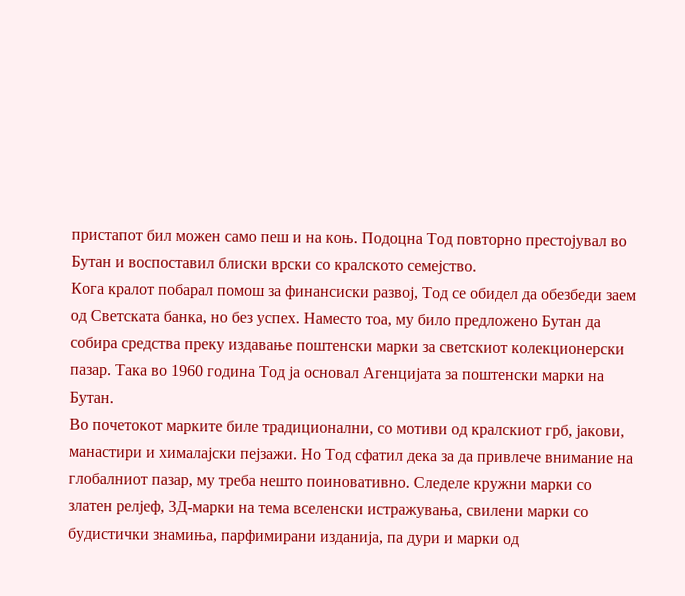пристапот бил можен само пеш и на коњ. Подоцна Тод повторно престојувал во Бутан и воспоставил блиски врски со кралското семејство.
Кога кралот побарал помош за финансиски развој, Тод се обидел да обезбеди заем од Светската банка, но без успех. Наместо тоа, му било предложено Бутан да собира средства преку издавање поштенски марки за светскиот колекционерски пазар. Така во 1960 година Тод ја основал Агенцијата за поштенски марки на Бутан.
Во почетокот марките биле традиционални, со мотиви од кралскиот грб, јакови, манастири и хималајски пејзажи. Но Тод сфатил дека за да привлече внимание на глобалниот пазар, му треба нешто поиновативно. Следеле кружни марки со златен релјеф, 3Д-марки на тема вселенски истражувања, свилени марки со будистички знамиња, парфимирани изданија, па дури и марки од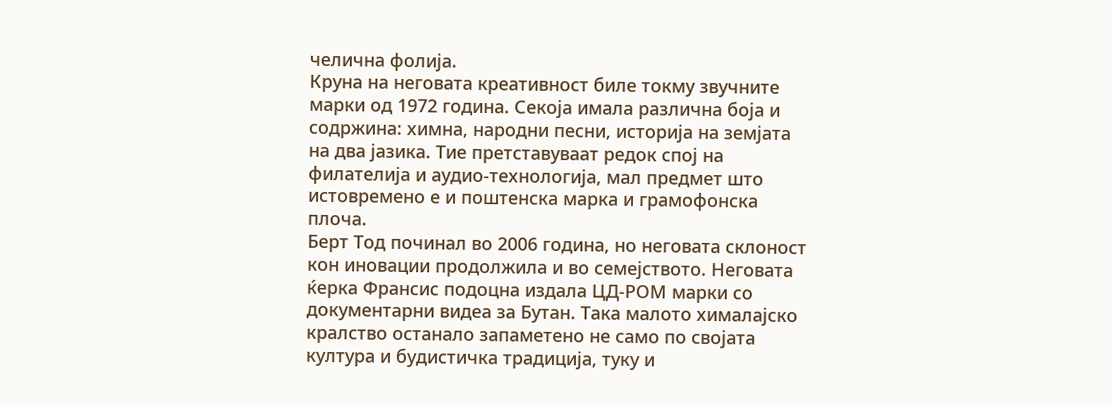челична фолија.
Круна на неговата креативност биле токму звучните марки од 1972 година. Секоја имала различна боја и содржина: химна, народни песни, историја на земјата на два јазика. Тие претставуваат редок спој на филателија и аудио-технологија, мал предмет што истовремено е и поштенска марка и грамофонска плоча.
Берт Тод починал во 2006 година, но неговата склоност кон иновации продолжила и во семејството. Неговата ќерка Франсис подоцна издала ЦД-РОМ марки со документарни видеа за Бутан. Така малото хималајско кралство останало запаметено не само по својата култура и будистичка традиција, туку и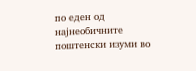по еден од најнеобичните поштенски изуми во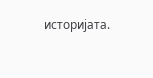историјата.